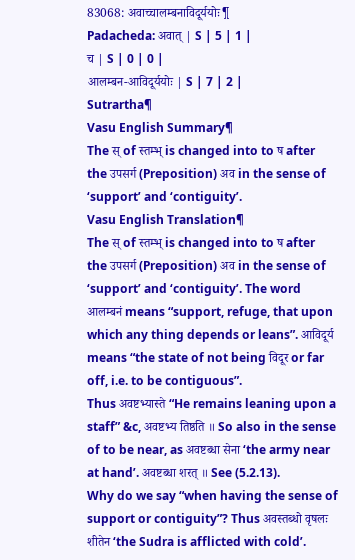83068: अवाच्चालम्बनाविदूर्ययोः¶
Padacheda: अवात् | S | 5 | 1 |
च | S | 0 | 0 |
आलम्बन-आविदूर्ययोः | S | 7 | 2 |
Sutrartha¶
Vasu English Summary¶
The स् of स्तम्भ् is changed into to ष after the उपसर्ग (Preposition) अव in the sense of ‘support’ and ‘contiguity’.
Vasu English Translation¶
The स् of स्तम्भ् is changed into to ष after the उपसर्ग (Preposition) अव in the sense of ‘support’ and ‘contiguity’. The word आलम्बनं means “support, refuge, that upon which any thing depends or leans”. आविदूर्य means “the state of not being विदूर or far off, i.e. to be contiguous”.
Thus अवष्टभ्यास्ते “He remains leaning upon a staff” &c, अवष्टभ्य तिष्ठति ॥ So also in the sense of to be near, as अवष्टब्धा सेना ‘the army near at hand’. अवष्टब्धा शरत् ॥ See (5.2.13).
Why do we say “when having the sense of support or contiguity”? Thus अवस्तब्धो वृषलः शीतेन ‘the Sudra is afflicted with cold’.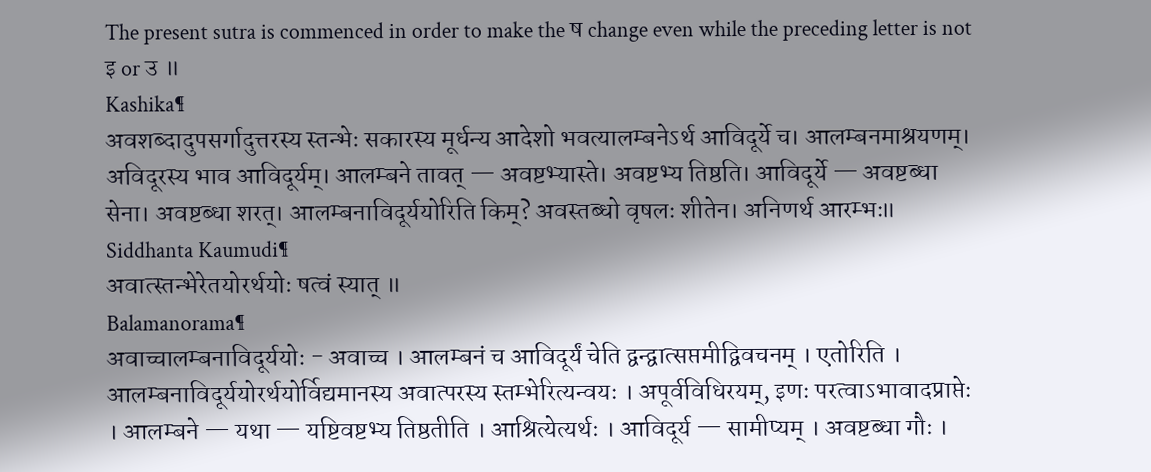The present sutra is commenced in order to make the ष change even while the preceding letter is not इ or उ ॥
Kashika¶
अवशब्दादुपसर्गादुत्तरस्य स्तन्भेः सकारस्य मूर्धन्य आदेशो भवत्यालम्बनेऽर्थ आविदूर्ये च। आलम्बनमाश्रयणम्। अविदूरस्य भाव आविदूर्यम्। आलम्बने तावत् — अवष्टभ्यास्ते। अवष्टभ्य तिष्ठति। आविदूर्ये — अवष्टब्धा सेना। अवष्टब्धा शरत्। आलम्बनाविदूर्ययोरिति किम्? अवस्तब्धो वृषलः शीतेन। अनिणर्थ आरम्भः॥
Siddhanta Kaumudi¶
अवात्स्तन्भेरेतयोरर्थयोः षत्वं स्यात् ॥
Balamanorama¶
अवाच्चालम्बनाविदूर्ययोः - अवाच्च । आलम्बनं च आविदूर्यं चेति द्वन्द्वात्सप्तमीद्विवचनम् । एतोरिति । आलम्बनाविदूर्ययोरर्थयोर्विद्यमानस्य अवात्परस्य स्तम्भेरित्यन्वयः । अपूर्वविधिरयम्, इणः परत्वाऽभावादप्राप्तेः । आलम्बने — यथा — यष्टिवष्टभ्य तिष्ठतीति । आश्रित्येत्यर्थः । आविदूर्य — सामीप्यम् । अवष्टब्धा गौः ।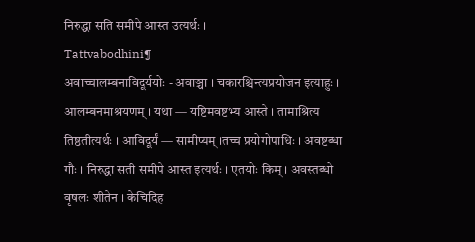निरुद्धा सति समीपे आस्त उत्यर्थः ।
Tattvabodhini¶
अवाच्चालम्बनाविदूर्ययोः - अवाञ्चा । चकारश्चिन्त्यप्रयोजन इत्याहुः । आलम्बनमाश्रयणम् । यथा — यष्टिमवष्टभ्य आस्ते । तामाश्रित्य तिष्ठतीत्यर्थः । आविदूर्यं — सामीप्यम् ।तच्च प्रयोगोपाधिः । अवष्टब्धा गौः । निरुद्धा सती समीपे आस्त इत्यर्थः । एतयोः किम् । अवस्तब्धो वृषलः शीतेन । केचिदिह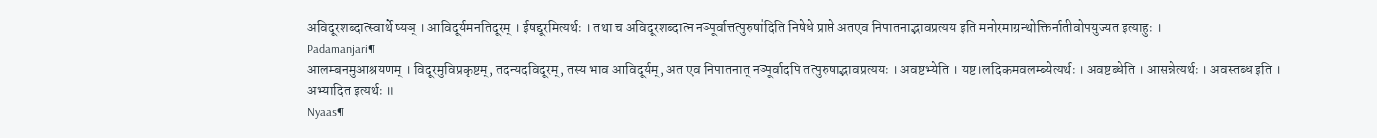अविदूरशब्दात्स्वार्थे ष्यञ् । आविदूर्यमनतिदूरम् । ईषद्दूरमित्यर्थः । तथा च अविदूरशब्दात्न नञ्पूर्वात्तत्पुरुषा॑दिति निषेधे प्राप्ते अतएव निपातनाद्भावप्रत्यय इति मनोरमाग्रन्थोक्तिर्नातीवोपयुज्यत इत्याहुः ।
Padamanjari¶
आलम्बनमुआश्रयणम् । विदूरमुविप्रकृष्टम्, तदन्यदविदूरम्, तस्य भाव आविदूर्यम्, अत एव निपातनात् नञ्पूर्वादपि तत्पुरुषाद्भावप्रत्ययः । अवष्टभ्येति । यष्ट।लदिकमवलम्ब्येत्यर्थः । अवष्टब्धेति । आसन्नेत्यर्थः । अवस्तब्ध इति । अभ्यादित इत्यर्थः ॥
Nyaas¶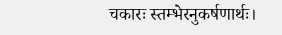चकारः स्तम्भेरनुकर्षणार्थः।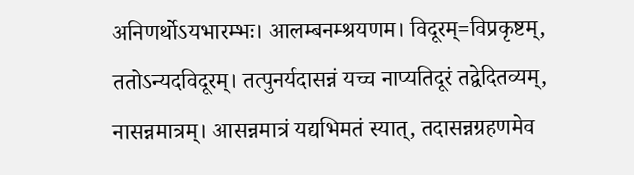अनिणर्थोऽयभारम्भः। आलम्बनम्श्रयणम। विदूरम्=विप्रकृष्टम्, ततोऽन्यदविदूरम्। तत्पुनर्यदासन्नं यच्च नाप्यतिदूरं तद्वेदितव्यम्, नासन्नमात्रम्। आसन्नमात्रं यद्यभिमतं स्यात्, तदासन्नग्रहणमेव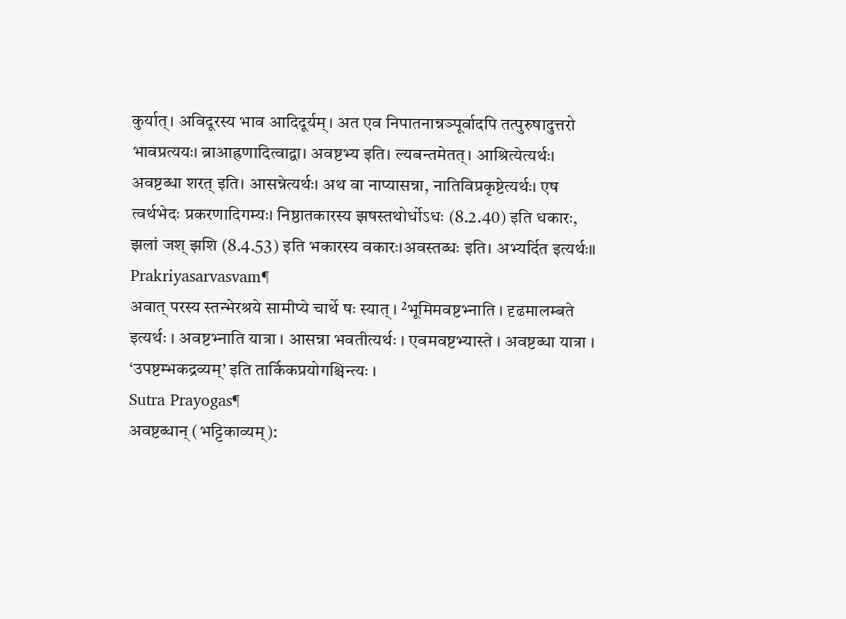कुर्यात्। अविदूरस्य भाव आदिदूर्यम्। अत एव निपातनान्नञ्पूर्वादपि तत्पुरुषादुत्तरो भावप्रत्ययः। ब्राआह्रणादित्वाद्वा। अवष्टभ्य इति। ल्यबन्तमेतत्। आश्रित्येत्यर्थः। अवष्टब्धा शरत् इति। आसन्नेत्यर्थः। अथ वा नाप्यासन्ना, नातिविप्रकृष्टेत्यर्थः। एष त्वर्थभेदः प्रकरणादिगम्यः। निष्ठातकारस्य झषस्तथोर्धोऽधः (8.2.40) इति धकारः, झलां जश् झशि (8.4.53) इति भकारस्य वकारः।अवस्तब्धः इति। अभ्यर्दित इत्यर्थः॥
Prakriyasarvasvam¶
अवात् परस्य स्तन्भेरश्रये सामीप्ये चार्थे षः स्यात् । ²भूमिमवष्टभ्नाति । दृढमालम्बते इत्यर्थः । अवष्टभ्नाति यात्रा । आसन्ना भवतीत्यर्थः । एवमवष्टभ्यास्ते । अवष्टब्धा यात्रा । ‘उपष्टम्भकद्रव्यम्’ इति तार्किकप्रयोगश्चिन्त्यः ।
Sutra Prayogas¶
अवष्टब्धान् (भट्टिकाव्यम्):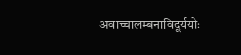अवाच्चालम्बनाविदूर्ययोः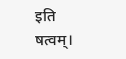इति षत्वम्।